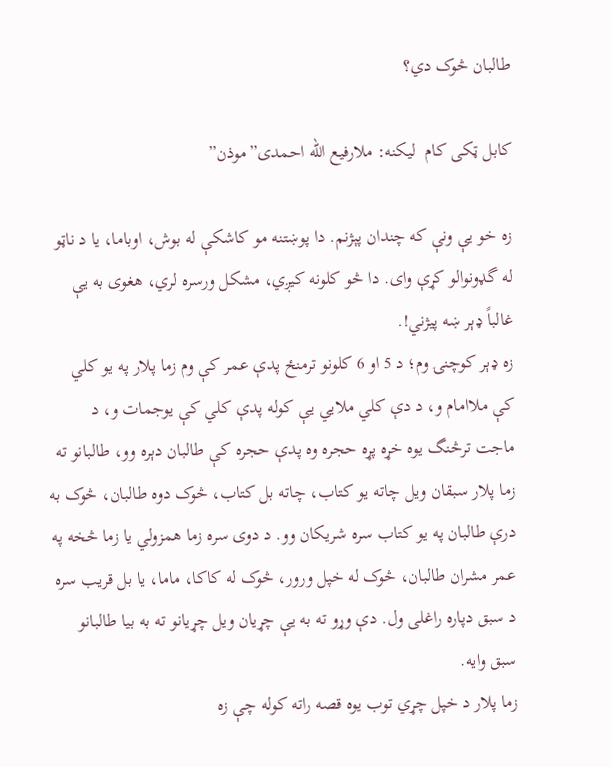طالبان څوک دي؟

کابل ټکی کام  لیکنه: ملارفیع الله احمدی”موذن”

زه خو یې ونې که چندان پېژنم. دا پوښتنه مو کاشکې له بوش، اوباما، یا د ناټو له گډونوالو کړې وای. دا څو کلونه کیږي، مشکل ورسره لري، هغوی به یې غالباً ډېر ښه پیژني!.
زه ډېر کوچنۍ وم؛ د 5 او 6 کلونو ترمنځ پدې عمر کې وم زما پلار په یو کلي کې ملاامام و، د دې کلي ملایي یې کوله پدې کلي کې یوجمات و، د ماجت ترڅنگ یوه خړه پړه حجره وه پدې حجره کې طالبان دېره وو، طالبانو ته زما پلار سبقان ویل چاته یو کتاب، چاته بل کتاب، څوک دوه طالبان، څوک به درې طالبان په یو کتاب سره شریکان وو. د دوی سره زما همزولي یا زما څخه په عمر مشران طالبان، څوک له خپل ورور، څوک له کاکا، ماما، یا بل قریب سره د سبق دپاره راغلی ول. دې وړو ته به یې چړیان ویل چړیانو ته به بیا طالبانو سبق وایه.
زما پلار د خپل چړي توب یوه قصه راته کوله چې زه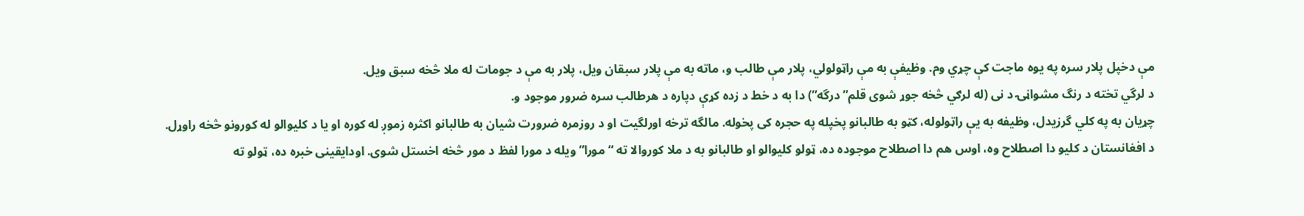مې دخپل پلار سره په یوه ماجت کې چړي وم. وظیفې به مې راټولولي، پلار مې طالب و، ماته به مې پلار سبقان ویل، پلار به مې د جومات له ملا څخه سبق ویل.
د لرگي تخته د رنگ مشواڼۍ د نی (له لرګي څخه جوړ شوی قلم” درگه”) دا به د خط د زده کړې دپاره د هرطالب سره ضرور موجود و.
چړیان به په کلي گرزیدل، وظیفه به یې راټولوله، کټو به طالبانو پخپله په حجره کی پخوله. مالگه ترخه اورلگیت او د روزمره ضرورت شیان به طالبانو اکثره زموږ له کوره او یا د کلیوالو له کورونو څخه راوړل.
د افغانستان د کلیو دا اصطلاح وه، اوس هم دا اصطلاح موجوده ده، ټولو کلیوالو او طالبانو به د ملا کوروالا ته “مورا”ویله د مورا لفظ د مور څخه اخستل شوی. اودایقینی خبره ده، ټولو ته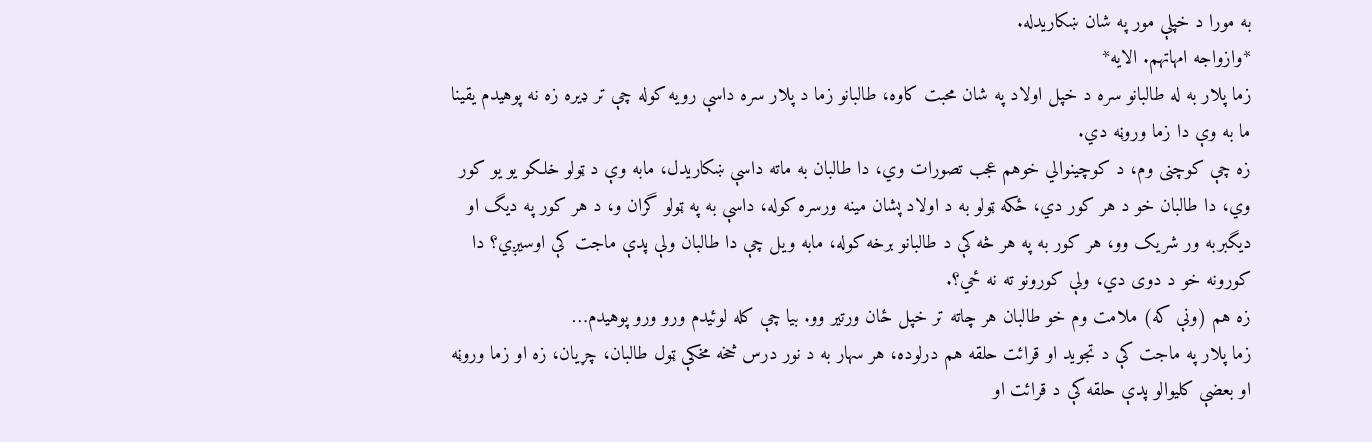به مورا د خپلې مور په شان ښکاریدله.
*وازواجه امهاتهم. الایه*
زما پلار به له طالبانو سره د خپل اولاد په شان محبت کاوه، طالبانو زما د پلار سره داسې رویه کوله چې تر ډیره زه نه پوهیدم یقینا ما به وې دا زما وروڼه دي.
زه چې کوچنی وم، د کوچینوالي خوهم عجب تصورات وي، دا طالبان به ماته داسې ښکاریدل، مابه وې د ټولو خلکو یو یو کور وي، دا طالبان خو د هر کور دي، ځکه ټولو به د اولاد پشان مینه ورسره کوله، داسې به په ټولو گران و، د هر کور په دیگ او دیگبربه ور شریک وو، هر کور به په هر څه کې د طالبانو برخه کوله، مابه ویل چې دا طالبان ولې پدې ماجت کې اوسیږي؟ دا کورونه خو د دوی دي، ولې کورونو ته نه ځي؟.
زه هم (ونې که) ملامت وم خو طالبان هر چاته تر خپل ځان ورتیر وو. بیا چې کله لوئیدم ورو ورو پوهیدم…
زما پلار په ماجت کې د تجوید او قرائت حلقه هم درلوده، هر سهار به د نور درس څخه مخکې ټول طالبان، چړیان، زه او زما وروڼه او بعضې کلیوالو پدې حلقه کې د قرائت او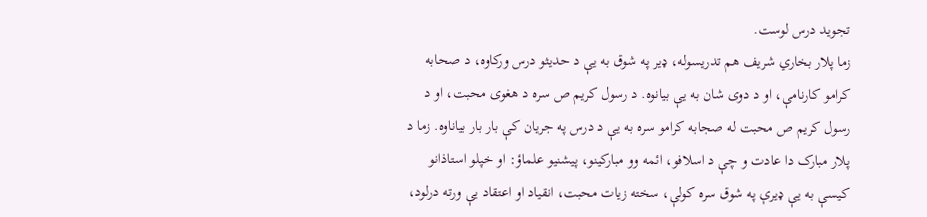تجوید درس لوست.
زما پلار بخاري شریف هم تدریسوله، ډیر په شوق به یې د حدیثو درس ورکاوه، د صحابه کرامو کارنامې، او د دوی شان به یې بیانوه. د رسول کریم ص سره د هغوی محبت، او د رسول کریم ص محبت له صجابه کرامو سره به یې د درس په جریان کې بار بار بیاناوه. زما د پلار مبارک دا عادت و چې د اسلافو، ائمه وو مبارکینو، پیشنیو علماؤ: او خپلو استاذانو کیسې به یې ډیرې په شوق سره کولې، سخته زیات محبت، انقیاد او اعتقاد یې ورته درلود،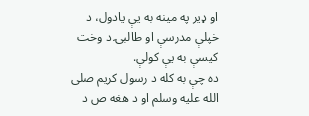او ډیر په مینه به یې یادول، د خپلې مدرسې او طالبۍ د وخت کیسې به یې کولې.
ده چې به کله د رسول کریم صلی الله علیه وسلم او د هغه ص د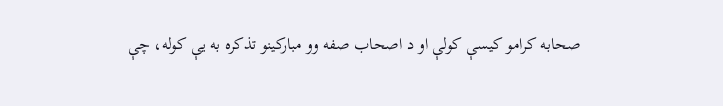صحابه کرامو کیسې کولې او د اصحاب صفه وو مبارکینو تذکره به یې کوله، چې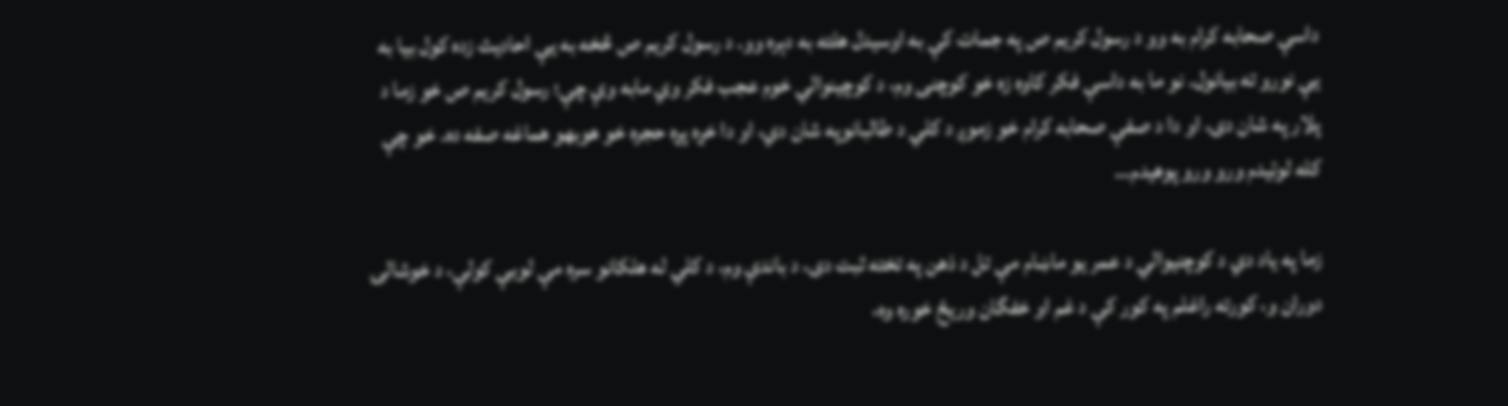داسې صحابه کرام به وو د رسول کریم ص په جمات کې به اوسیدل هلته به دېره وو. د رسول کریم ص څخه به یې احادیث زده کول بیا به یې نورو ته بیانول. نو ما به داسې فکر کاوه زه خو کوچنی وم، د کوچینوالي خوم عجب فکر وي مابه وې چې؛ رسول کریم ص خو زما د پلار په شان دی، او دا د صفې صحابه کرام خو زموږ د کلي د طالبانوپه شان دي، او دا خړه پړه حجره خو هوبهو هماغه صفه ده. خو چې کله لوئیدم ورو ورو پوهیدم…

زما په یاد دي د کوچنیوالي د عمر یو ماښام مې تل د ذهن په تخته ثبت دی، د باندې وم، د کلي له هلکانو سره مې لوبې کولې، د خوشالۍ دوران و، کورته راغلم په کور کې د غم او خفگان وریځ خوره وه،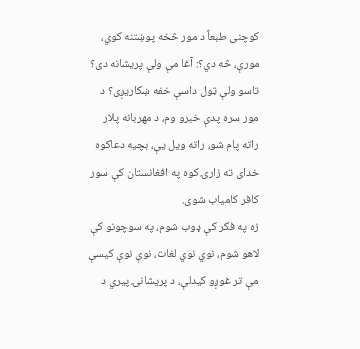کوچنی طبعاً د مور څخه پوښتنه کوي، مورې، څه دي؟: آغا مې ولې پریشانه دی؟ تاسو ولې ټول داسې خفه ښکاریږی؟ د مور سره پدې خبرو وم، د مهربانه پلار راته پام شو، راته ویل یې، بچیه دعاکوه خدای ته زارۍ کوه په افغانستان کې سور کافر کامیاب شوی.
زه په فکر کې ډوب شوم، په سوچونو کې لاهو شوم، نوي نوي لغات، نوې نوې کیسې مې تر غوږو کیدلې، د پریشانۍ پیري د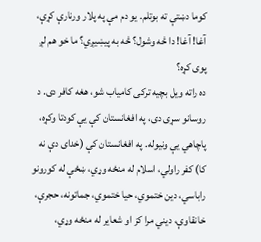کوما دښتې ته بوتلم. یو دم مې په پلار ورنارې کړې، آغا! آغا! دا څه وشول؟ څه به پیښيږي؟ ما خو هم لږ پوی کړه؟
ده راته ویل بچیه ترکی کامیاب شو، هغه کافر دی. د روسانو سړی دی، په افغانستان کې یې کودتا وکړه، پاچاهي یې ونیوله. په افغانستان کې (خدای دې نه کا) کفر راولي، اسلام له منځه وړي، ښځې له کورونو راباسي، دین ختموي، حیا ختموي، جماتونه، حجرې، خانقاوې، دیني مرا کز او شعایر له منځه وړي،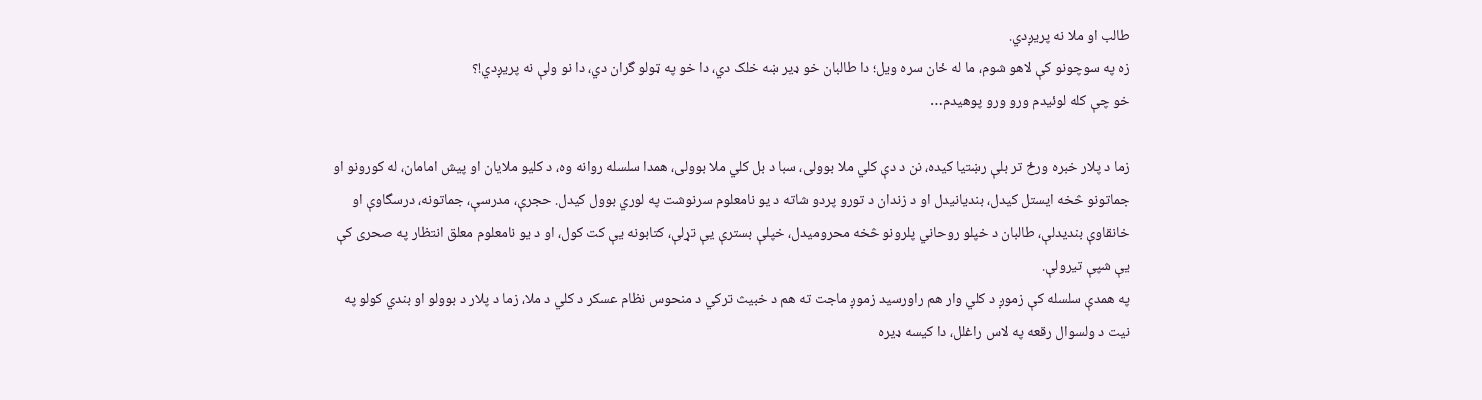طالب او ملا نه پریږدي.
زه په سوچونو کې لاهو شوم، ما له ځان سره ویل؛ دا طالبان خو ډیر ښه خلک دي، دا خو په ټولو گران دي، دا نو ولې نه پریږدي!؟
خو چې کله لوئیدم ورو ورو پوهیدم…

زما د پلار خبره ورځ تر بلې رښتیا کیده، نن د دې کلي ملا بوولی، سبا د بل کلي ملا بوولی، همدا سلسله روانه وه، د کلیو ملایان او پیش امامان، له کورونو او جماتونو څخه ایستل کیدل، بندیانیدل او د زندان د تورو پردو شاته د یو نامعلوم سرنوشت په لوري بوول کیدل. حجرې، مدرسې، جماتونه، درسگاوې او خانقاوې بندیدلې، طالبان د خپلو روحاني پلرونو څخه محرومیدل، خپلې بسترې یې تړلې، کتابونه یې کت کول، او د یو نامعلوم معلق انتظار په صحری کې یې شپې تیرولې.
په همدې سلسله کې زموږ د کلي وار هم راورسید زموږ ماجت ته هم د خبیث ترکي د منحوس نظام عسکر د کلي د ملا، زما د پلار د بوولو او بندي کولو په نیت د ولسوال رقعه په لاس راغلل، دا کیسه ډیره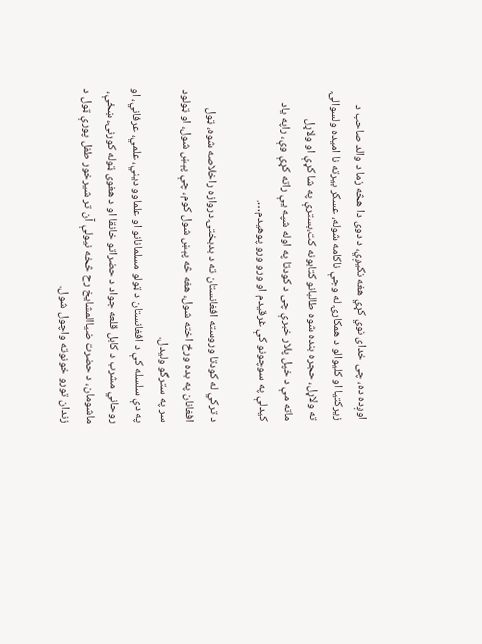اوږده ده، چی خدای نوي کړي هغه نکیږي، د دوی دا هڅه زما د والد صاحب د زیرکتیا او کلیوالو د همکارۍ له وجې ناکامه شوله، عسکر بیرته نا امیده ولسوالۍ ته ولاړل، حجره بنده شوه طالبانو کتابونه کت،بسترې په شا کړې او ولاړل
ماته مې د خپل پلار خبرې چی د کودتا په اوله شپه يې راته کړې وې، راپه یاد کیدلې په سوچونو کې غرقیدم او ورو ورو پوهیدم….

د ترکي له کودتا وروسته افغانستان ته د بدبختۍ دروازه راخلاصه شوه، ټول افغانان په بده ورځ اخته شول، هغه څه پېښ شول کوم، چې پېښ شول، او ټولود سر په سترگو ولیدل.
په دې سلسله کې د افغانستان د ټولو مسلمانانو او علماوو دیني، علمي، عرفاني، او روحاني مشرب د کابل قلعه جواد د حضراتو خانقا او د هغوی ټوله کورنۍ، ښځې، ماشومان، د حضرت ضیاالمشایخ رح څخه نیولې آن تر شیرخور طفل پورې ټول د زندان تورو خونوته واچول شول.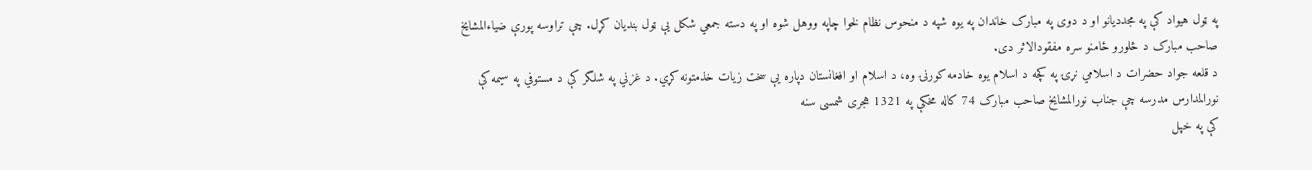په ټول هیواد کې په مجددیانو او د دوی په مبارک خاندان په یوه شپه د منحوس نظام لخوا چاپه ووهل شوه او په دسته جمعي شکل يې ټول بندیان کړل. چې تراوسه پورې ضیاءالمشایخ صاحب مبارک د څلورو ځامنو سره مفقودالاثر دی.
د قلعه جواد حضرات د اسلامي نړۍ په کچه د اسلام یوه خادمه کورنۍ وه، د اسلام او افغانستان دپاره یې سخت زیات خذمتونه کړي. د غزني په شلگر کې د مستوفي په سیمه کې نورالمدارس مدرسه چې جناب نورالمشایخ صاحب مبارک 74 کاله مخکې په 1321 هجری شمسی سنه
کې په خپل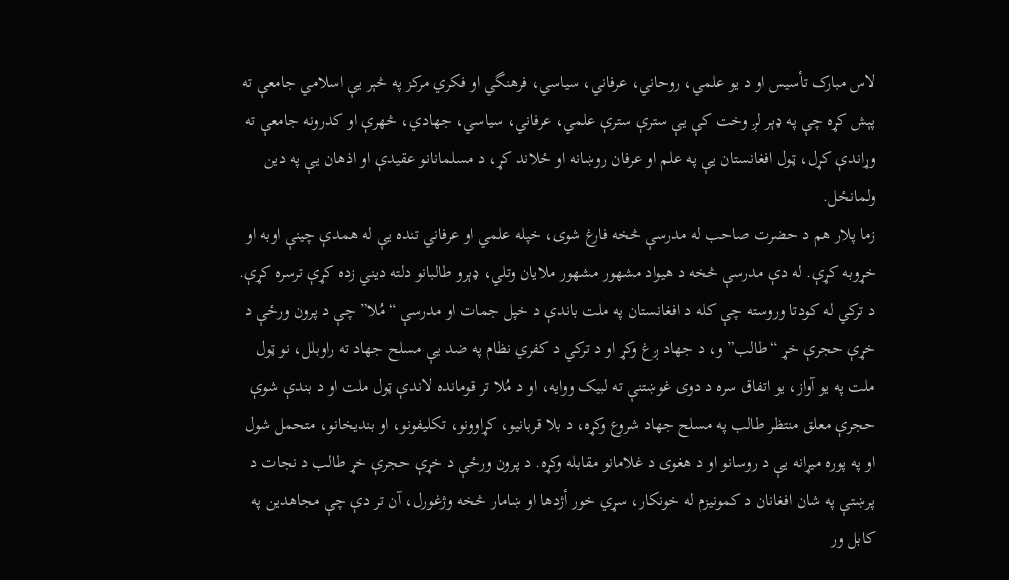لاس مبارک تأسیس او د یو علمي، روحاني، عرفاني، سیاسي، فرهنگي او فکري مرکز په څېر یې اسلامي جامعې ته پېش کړه چې په ډېر لږ وخت کې یې سترې سترې علمي، عرفاني، سیاسي، جهادي، څهرې او کدرونه جامعې ته وړاندې کړل، ټول افغانستان يې په علم او عرفان روښانه او ځلاند کړ، د مسلمانانو عقیدې او اذهان یې په دین ولمانځل.
زما پلار هم د حضرت صاحب له مدرسې څخه فارغ شوی، خپله علمي او عرفاني تنده یې له همدې چینې اوبه او خړوبه کړې. له دې مدرسې څخه د هیواد مشهور مشهور ملایان وتلي، ډېرو طالبانو دلته دیني زده کړې ترسره کړې.
د ترکي له کودتا وروسته چې کله د افغانستان په ملت باندې د خپل جمات او مدرسې “مُلا” چې د پرون ورځې د خړې حجرې خړ “طالب” و، د جهاد ږغ وکړ او د ترکي د کفري نظام په ضد یې مسلح جهاد ته راوبلل، نو ټول ملت په یو آواز، یو اتفاق سره د دوی غوښتنې ته لبیک ووایه، او د مُلا تر قومانده لاندې ټول ملت او د بندې شوې حجرې معلق منتظر طالب په مسلح جهاد شروع وکړه، د بلا قربانیو، کړاوونو، تکلیفونو، او بندیخانو، متحمل شول او په پوره میړانه یې د روسانو او د هغوی د غلامانو مقابله وکړه. د پرون ورځې د خړې حجرې خړ طالب د نجات د پرښتې په شان افغانان د کمونیزم له خونکار، سړي خور أژدها او ښامار څخه وژغورل، آن تر دې چې مجاهدین په کابل ور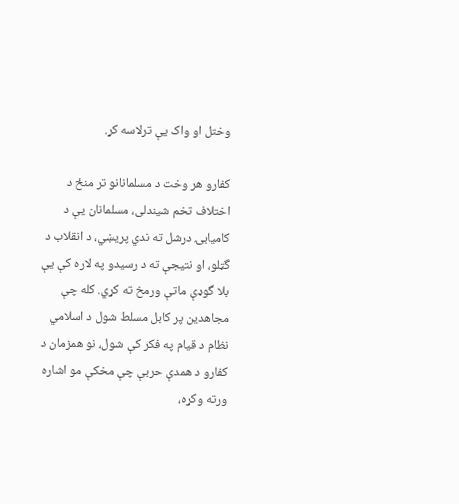وختل او واک یې ترلاسه کړ.

کفارو هر وخت د مسلمانانو تر منځ د اختلاف تخم شیندلی، مسلمانان یې د کامیابۍ درشل ته ندي پریښي، د انقلاب د گټلو، او نتیجې ته د رسیدو په لاره کې یې بلا گوډې ماتې ورمخ ته کړي. کله چې مجاهدین پر کابل مسلط شول د اسلامي نظام د قیام په فکر کې شول، نو همزمان د کفارو د همدې حربې چې مخکې مو اشاره ورته وکړه،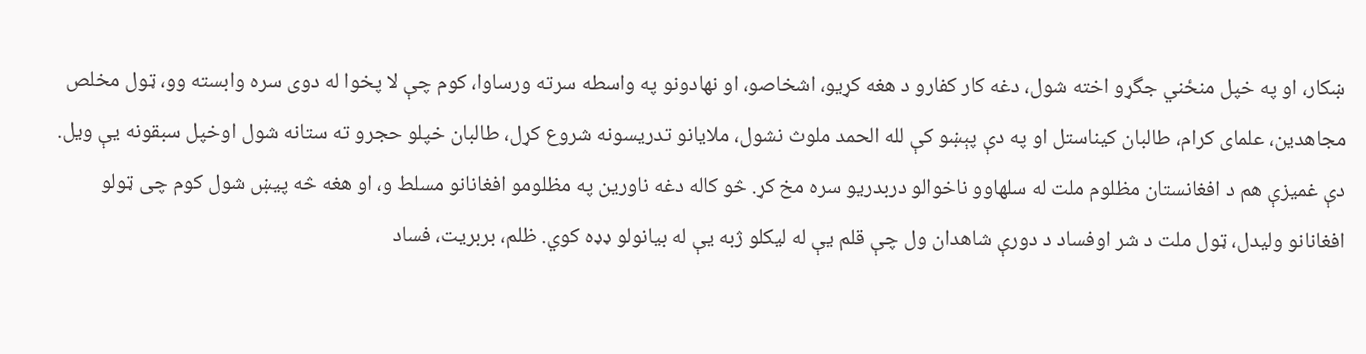ښکار، او په خپل منځني جگړو اخته شول، دغه کار کفارو د هغه کړیو، اشخاصو، او نهادونو په واسطه سرته ورساوا، کوم چې لا پخوا له دوی سره وابسته وو، ټول مخلص مجاهدین، علمای کرام، طالبان کیناستل او په دې پېښو کې لله الحمد ملوث نشول، ملایانو تدریسونه شروع کړل، طالبان خپلو حجرو ته ستانه شول اوخپل سبقونه یې ویل.
دې غمیزې هم د افغانستان مظلوم ملت له سلهاوو ناخوالو دربدریو سره مخ کړ. څو کاله دغه ناورین په مظلومو افغانانو مسلط و، او هغه څه پیښ شول کوم چی ټولو افغانانو ولیدل، ټول ملت د شر اوفساد د دورې شاهدان ول چې قلم یې له لیکلو ژبه یې له بیانولو ډډه کوي. ظلم، بربریت، فساد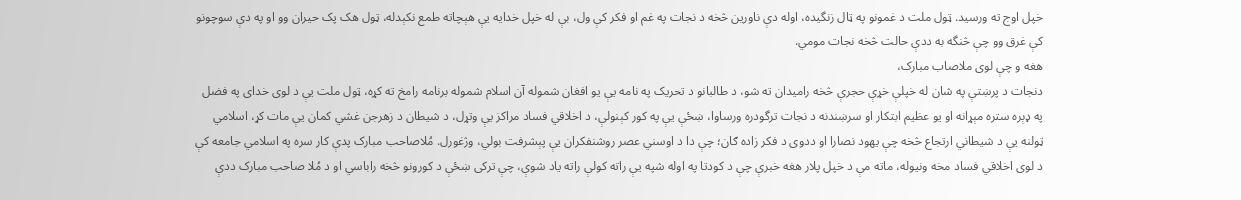خپل اوج ته ورسید. ټول ملت د غمونو په ټال زنگیده، اوله دې ناورین څخه د نجات په غم او فکر کې ول، بې له خپل خدایه یې هېچاته طمع نکېدله، ټول هک پک حیران وو او په دې سوچونو کې غرق وو چې څنگه به ددې حالت څخه نجات مومي.
هغه و چې لوی ملاصاب مبارک،
دنجات د پرښتې په شان له خپلې خړې حجرې څخه رامیدان ته شو، د طالبانو د تحریک په نامه یې یو افغان شموله آن اسلام شموله برنامه رامخ ته کړه، ټول ملت یې د لوی خدای په فضل په ډېره ستره مېړانه او یو عظیم ابتکار او سرښندنه د نجات ترگودره ورساوا، ښځې یې په کور کېنولې، د اخلاقي فساد مراکز یې وتړل، د شیطان د زهرجن غشي کمان یې مات کړ، اسلامي ټولنه یې د شیطاني ارتجاع څخه چې یهود نصارا او ددوی د فکر زاده ګان؛ چې دا د اوسني عصر روشنفکران یې پېشرفت بولي، وژغورل. مُلاصاحب مبارک پدې کار سره په اسلامي جامعه کې د لوی اخلاقي فساد مخه ونیوله، ماته مې د خپل پلار هغه خبرې چې د کودتا په اوله شپه یې راته کولې راته یاد شوې، چې ترکی ښځې د کورونو څخه راباسي او د مُلا صاحب مبارک ددې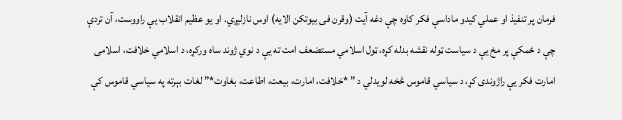فرمان پر تنفیذ او عملي کیدو ماداسې فکر کاوه چې دغه آیت (وقرن فی بیوتکن الایه) اوس نازلیږي. او یو عظیم انقلاب یې راووست، آن تردې چې د ځمکې پر مخ یې د سیاست ټوله نقشه بدله کړه، ټول اسلامي مستضعف امت ته یې د نوي ژوند ساه ورکړه، د اسلامي خلافت، اسلامی امارت فکر یې راژوندی کړ، د سیاسي قاموس څخه لویدلي د ” *خلافت، امارت، بیعت، اطاعت، بغاوت*” لغات بېرته په سیاسي قاموس کې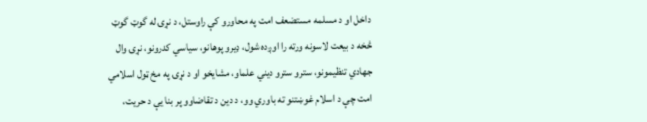داخل او د مسلمه مستضعف امت په محاورو کې راوستل، د نړۍ له گوټ گوټ څخه د بیعت لاسونه ورته را اوږده شول، ډیرو پوهانو، سیاسي کدرونو، نړۍ وال جهادي تنظیمونو، سترو سترو دیني علماو، مشایخو او د نړۍ په مخ ټول اسلامي امت چې د اسلام غوښتنو ته باوري وو، د دین د تقاضاوو پر بنا یې د حریت،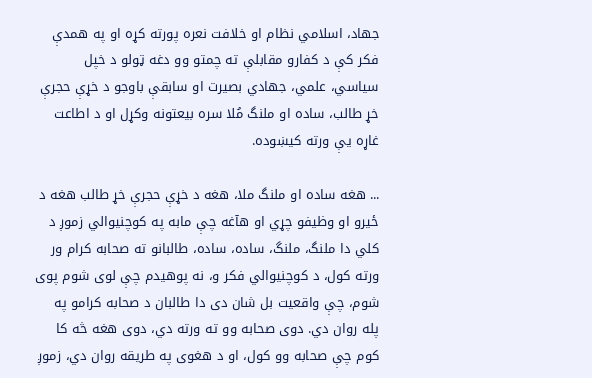جهاد، اسلامي نظام او خلافت نعره پورته کړه او په همدې فکر کې د کفارو مقابلې ته چمتو وو دغه ټولو د خپل سیاسي، علمي، جهادي بصیرت او سابقې باوجو د خړې حجرې خړ طالب، ساده او ملنگ مُلا سره بیعتونه وکړل او د اطاعت غاړه یې ورته کیښوده.

... هغه ساده او ملنگ ملا، هغه د خړې حجرې خړ طالب هغه د ځيرو او وظیفو چړي او هآغه چې مابه په کوچنیوالي زموږ د کلي دا ملنگ، ملنگ، ساده، ساده، طالبانو ته صحابه کرام ور ورته کول، د کوچنیوالي فکر و، نه پوهیدم چې لوی شوم پوی شوم، چې واقعیت بل شان دی دا طالبان د صحابه کرامو په پله روان دي. دوی صحابه وو ته ورته دي، دوی هغه څه کا کوم چې صحابه وو کول، او د هغوی په طریقه روان دي، زموږ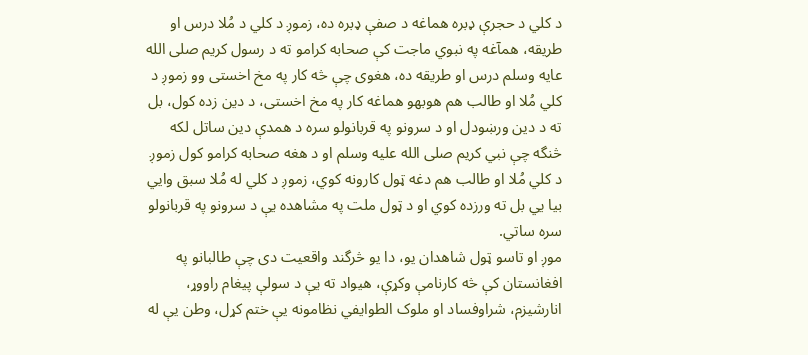د کلي د حجرې ډبره هماغه د صفې ډبره ده، زموږ د کلي د مُلا درس او طریقه، همآغه په نبوي ماجت کې صحابه کرامو ته د رسول کریم صلی الله عایه وسلم درس او طریقه ده، هغوی چې څه کار په مخ اخستی وو زموږ د کلي مُلا او طالب هم هوبهو هماغه کار په مخ اخستی، د دین زده کول، بل ته د دین ورښودل او د سرونو په قربانولو سره د همدې دین ساتل لکه څنگه چې نبي کریم صلی الله علیه وسلم او د هغه صحابه کرامو کول زموږ د کلي مُلا او طالب هم دغه ټول کارونه کوي، زموږ د کلي له مُلا سبق وایي بیا یي بل ته ورزده کوي او د ټول ملت په مشاهده یې د سرونو په قربانولو سره ساتي.
موږ او تاسو ټول شاهدان یو، دا یو څرگند واقعیت دی چې طالبانو په افغانستان کې څه کارنامې وکړې، هیواد ته یې د سولې پیغام راووړ، انارشیزم، شراوفساد او ملوک الطوایفي نظامونه یې ختم کړل، وطن یې له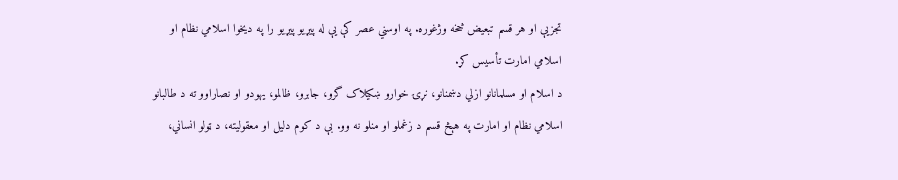تجزیې او هر قسم تبعیض څخه وژغوره. په اوسني عصر کې یې له پیړیو پیړیو را په دیخوا اسلامي نظام او اسلامي امارت تأسیس کړ.
د اسلام او مسلمانانو ازلي دښمنانو، نړۍ خوارو ښکیلاک گرو، جابرو، ظالمو، یهودو او نصاراوو ته د طالبانو اسلامي نظام او امارت په هېڅ قسم د زغملو او منلو نه وو. بې د کوم دلیل او معقولیته، د ټولو انساني،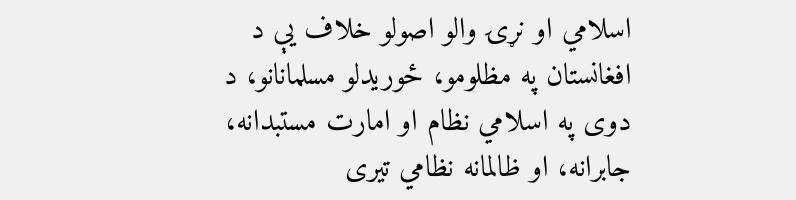اسلامي او نړۍ والو اصولو خلاف یې د افغانستان په مظلومو، ځوریدلو مسلمانانو، د دوی په اسلامي نظام او امارت مستبدانه، جابرانه، او ظالمانه نظامي تیری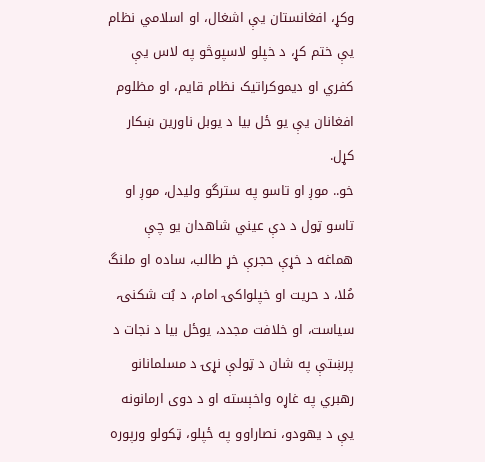وکړ، افغانستان یې اشغال، او اسلامي نظام یې ختم کړ، د خپلو لاسپوڅو په لاس یې کفري او دیموکراتیک نظام قایم، او مظلوم افغانان یې یو ځل بیا د یوبل ناورین ښکار کړل.
خو.. موږ او تاسو په سترگو ولیدل، موږ او تاسو ټول د دې عیني شاهدان یو چې هماغه د خړې حجرې خړ طالب، ساده او ملنگ مُلا، د حریت او خپلواکۍ امام، د بُت شکنۍ، سیاست، او خلافت مجدد، یوځل بیا د نجات د پرښتې په شان د ټولې نړۍ د مسلمانانو رهبري په غاړه واخېسته او د دوی ارمانونه یې د یهودو، نصاراوو په ځپلو، ټکولو ورپوره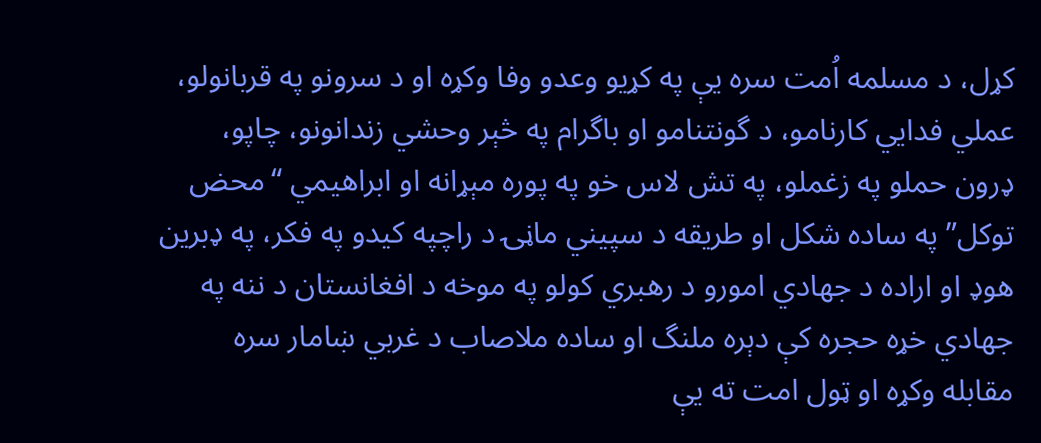کړل، د مسلمه اُمت سره یې په کړیو وعدو وفا وکړه او د سرونو په قربانولو، عملي فدایي کارنامو، د گونتنامو او باگرام په څېر وحشي زندانونو، چاپو، ډرون حملو په زغملو، په تش لاس خو په پوره مېړانه او ابراهیمي “محض توکل” په ساده شکل او طریقه د سپیني ماڼۍ د راچپه کیدو په فکر، په ډبرین هوډ او اراده د جهادي امورو د رهبري کولو په موخه د افغانستان د ننه په جهادي خړه حجره کې دېره ملنگ او ساده ملاصاب د غربي ښامار سره مقابله وکړه او ټول امت ته یې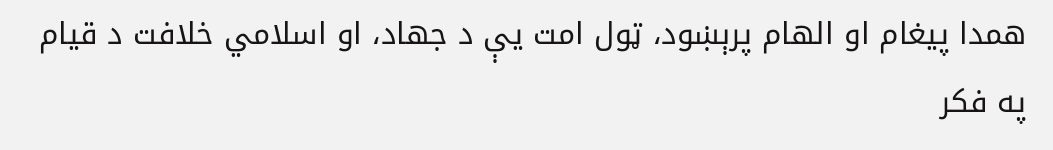همدا پیغام او الهام پرېښود، ټول امت یې د جهاد، او اسلامي خلافت د قیام په فکر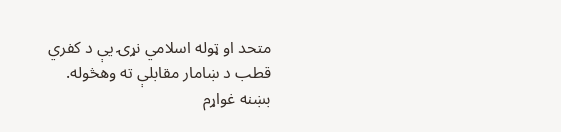متحد او ټوله اسلامي نړۍ یې د کفري قطب د ښامار مقابلې ته وهڅوله.
بښنه غواړم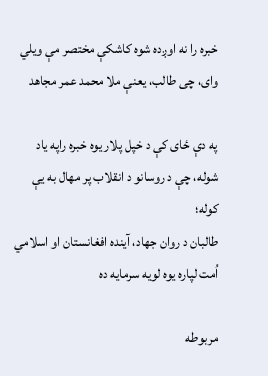خبره را نه اوږده شوه کاشکې مختصر مې ویلي وای، چی طالب، یعنې ملا محمد عمر مجاهد

په دې ځای کې د خپل پلار یوه خبره راپه یاد شوله، چې د روسانو د انقلاب پر مهال به یې کوله؛
طالبان د روان جهاد، آینده افغانستان او اسلامي اُمت لپاره یوه لویه سرمایه ده

مربوطه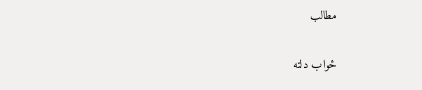مطالب

ځواب دلته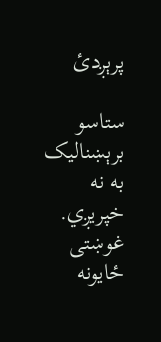پرېږدئ

ستاسو برېښناليک به نه خپريږي. غوښتى ځایونه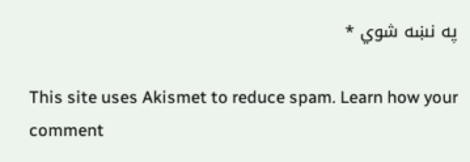په نښه شوي *

This site uses Akismet to reduce spam. Learn how your comment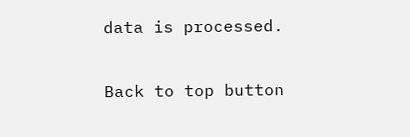data is processed.

Back to top button